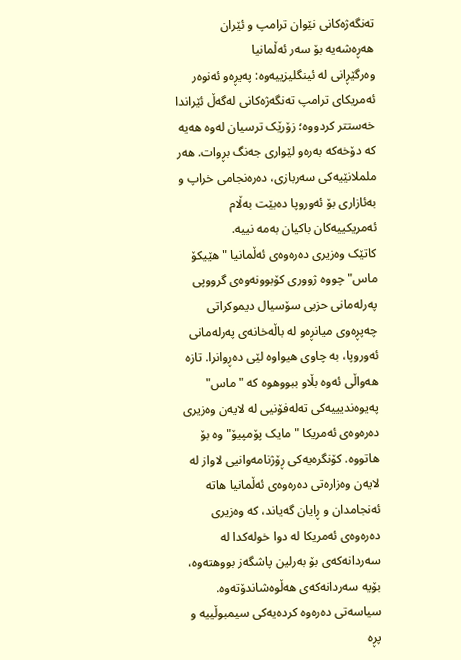تەنگەژەکانی نێوان ترامپ و ئێران هەڕەشەیە بۆ سەر ئەڵمانیا
وەرگێڕانی لە ئینگلیزییەوە: پەیڕەو ئەنوەر
ئەمریکای ترامپ تەنگەژەکانی لەگەڵ ئێراندا خەستتر کردووە؛ زۆرێک ترسیان لەوە هەیە کە دۆخەکە بەرەو لێواری جەنگ بڕوات. هەر ململانێیەکی سەربازی، دەرەنجامی خراپ و بەئازاری بۆ ئەوروپا دەبێت بەڵام ئەمریکییەکان باکیان بەمە نییە.
کاتێک وەزیری دەرەوەی ئەڵمانیا "هێیکۆ ماس" چووە ژووری کۆبوونەوەی گرووپی پەرلەمانی حزبی سۆسیال دیموکراتی چەپڕەوی میانڕەو لە باڵەخانەی پەرلەمانی ئەوروپا، بە چاوی هیواوە لێی دەڕوانرا. تازە هەواڵی ئەوە بڵاو ببووهوە کە "ماس" پەیوەندیییەکی تەلەفۆنیی لە لایەن وەزیری دەرەوەی ئەمریکا "مایک پۆمپیۆ"وە بۆ هاتووە. کۆنگرەیەکی ڕۆژنامەوانیی لاواز لە لایەن وەزارەتی دەرەوەی ئەڵمانیا هاتە ئەنجامدان و ڕایان گەیاند، کە وەزیری دەرەوەی ئەمریکا لە دوا خولەکدا لە سەردانەکەی بۆ بەرلین پاشگەز بووهتەوە، بۆیە سەردانەکەی هەڵوەشاندۆتەوە.
سیاسەتی دەرەوە کردەیەکی سیمبوڵییە و پڕە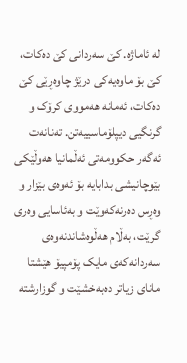لە ئاماژە. کێ سەردانی کێ دەکات، کێ بۆ ماوەیەکی درێژ چاوەڕێی کێ دەکات، ئەمانە هەمووی کرۆک و گرنگیی دیپلۆماسییەتن. تەنانەت ئەگەر حکوومەتی ئەڵمانیا هەوڵێکی بێوچانیشی بدابایە بۆ ئەوەی بێزار و وەڕس دەرنەکەوێت و بەئاسایی وەری گرێت، بەڵام هەڵوەشاندنەوەی سەردانەکەی مایک پۆمپیۆ هێشتا مانای زیاتر دەبەخشێت و گوزارشتە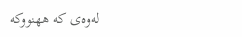لەوەی کە ههنووكه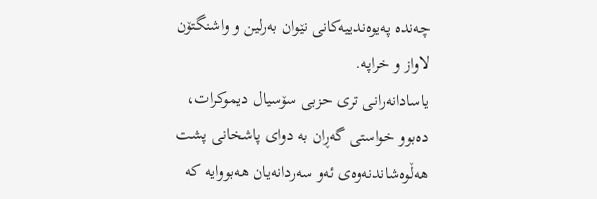چەندە پەیوەندییەکانی نێوان بەرلین و واشنگتۆن لاواز و خراپە.
یاسادانەرانی تری حزبی سۆسیال دیموکرات، دەبوو خواستی گەڕان بە دوای پاشخانی پشت هەڵوەشاندنەوەی ئەو سەردانەیان هەبووایە کە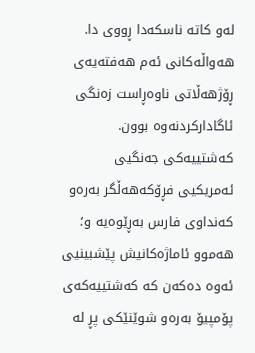لەو کاتە ناسکەدا ڕووی دا. هەواڵەکانی ئەم هەفتەیەی ڕۆژهەڵاتی ناوەڕاست زەنگی ئاگادارکردنەوە بوون. کەشتییەکی جەنگیی ئەمریکیی فڕۆکەهەڵگر بەرەو کەنداوی فارس بەڕێوەیە و؛ هەموو ئاماژەکانیش پێشبینیی ئەوە دەکەن کە کەشتییەکەی پۆمپیۆ بەرەو شوێنێکی پڕ لە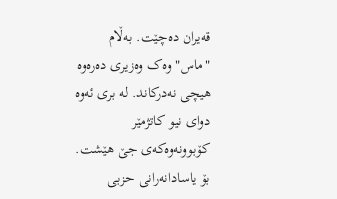قەیران دەچێت. بەڵام "ماس" وەک وەزیری دەرەوە هیچی نەدرکاند. لە بری ئەوە دوای نیو کاتژمێر کۆبوونەوەکەی جێ هێشت. بۆ یاسادانەرانی حزبی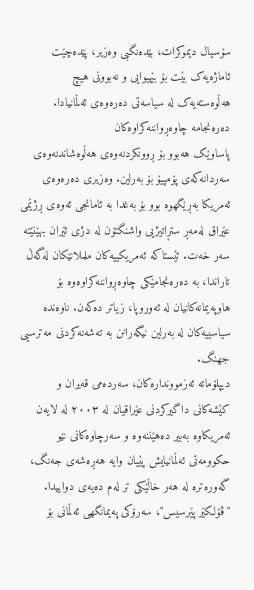سۆسیال دیموکرات، بێدەنگبی وەزیر، پێدەچێت ئاماژەیەک بێت بۆ بێهیوایی و نەبوونی هیچ هەڵوەستەیەک لە سیاسەتی دەرەوەی ئەڵمانیادا.
دەرەنجامە چاوەڕواننەکراوەکان
پاساوێک هەبوو بۆ ڕوونکردنەوەی هەڵوەشاندنەوەی سەردانەکەی پۆمپیۆ بۆ بەرلین. وەزیری دەرەوەی ئەمریکا بەڕێگهوە بوو بۆ بەغدا بە ئامانجی ئەوەی ڕژێمی عێراق لەمەڕ ستڕاتیژیی واشنگتۆن لە دژی ئێران بهێنێتە سەر خەت. ئێستاكه ئەمریکییەکان ململانێکان لەگەڵ تاراندا، بە دەرەنجامێکی چاوەڕواننەکراوەوە بۆ هاوپەیمانەکانیان لە ئەوروپا، زیاتر دەکەن. ناوەندە سیاسییەکان لە بەرلین نیگەرانن بە تەشەنەکردنی مەترسیی جهنگ.
دیپلۆماتە ئەزمووندارەکان، سەردەمی قەیران و کێشەکانی داگیرکردنی عێراقیان لە ٢٠٠٣ لە لایەن ئەمریکاوە بەبیر دەهێننەوە و سەرچاوەکانی نێو حکوومەتی ئەڵمانیایش پێیان وایە هەڕەشەی جەنگ، گەورەترە لە هەر خاڵێکی تر لەم دەیەی دواییدا. "ڤۆلکێر پێرسیس"، سەرۆکی پەیمانگهی ئەڵمانی بۆ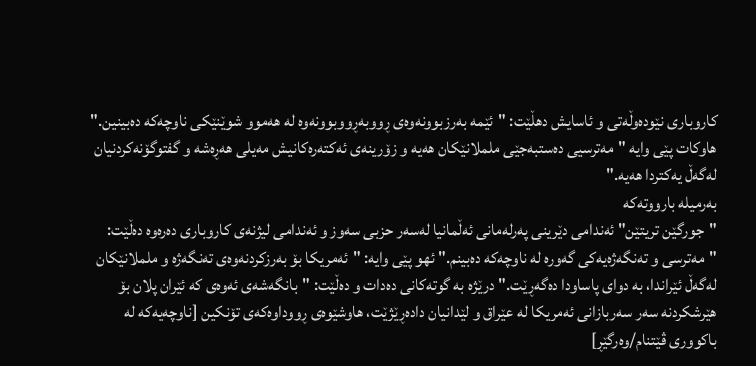کاروباری نێودەوڵەتی و ئاسایش دهڵێت: "ئێمە بەرزبوونەوەی ڕووبەڕووبوونەوە لە هەموو شوێنێکی ناوچەکە دەبینین." هاوکات پێی وایە "مەترسیی دەستبەجێی ململانێکان هەیە و زۆرینەی ئەکتەرەکانیش مەیلی هەڕەشە و گفتوگۆنەکردنیان لەگەڵ یەکتردا هەیە."
بەرمیلە بارووتەکە
"جورگێن تریتێن" ئەندامی دێرینی پەرلەمانی ئەڵمانیا لەسەر حزبی سەوز و ئەندامی لیژنەی کاروباری دەرەوە دەڵێت: "مەترسی و تەنگەژەیەکی گەورە لە ناوچەکە دەبینم." ئهو پێی وایە: "ئەمریکا بۆ بەرزکردنەوەی تەنگەژە و ململانێکان لەگەڵ ئێراندا، بە دوای پاساودا دەگەڕێت." درێژە بە گوتەکانی دەدات و دەڵێت: "بانگەشەی ئەوەی کە ئێران پلان بۆ هێرشکردنە سەر سەربازانی ئەمریکا لە عێراق و لێدانیان دادەڕێژێت، هاوشێوەی ڕووداوەکەی تۆنکین [ناوچەیەکە لە باکووری ڤێتنام/وەرگێڕ]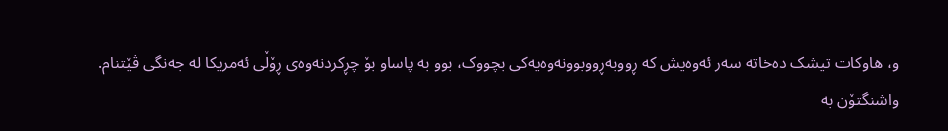و، هاوکات تیشک دەخاتە سەر ئەوەیش کە ڕووبەڕووبوونەوەیەکی بچووک، بوو بە پاساو بۆ چڕکردنەوەی ڕۆڵی ئەمریکا لە جەنگی ڤێتنام.
واشنگتۆن بە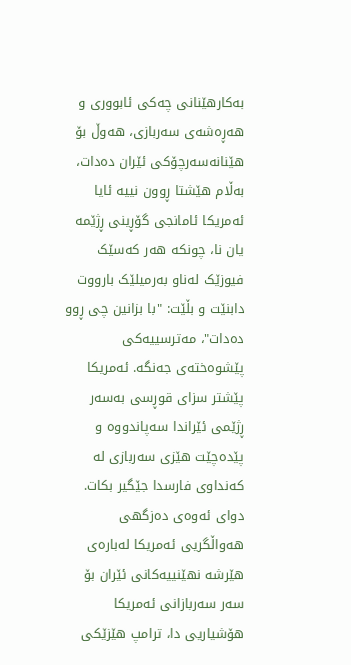بەکارهێنانی چەکی ئابووری و هەڕەشەی سەربازی، هەوڵ بۆ هێنانەسەرچۆکی ئێران دەدات، بەڵام هێشتا ڕوون نییە ئایا ئەمریکا ئامانجی گۆڕینی ڕژێمە یان نا، چونکە هەر کەسێک فیوزێک لەناو بەرمیلێک بارووت دابنێت و بڵێت: "با بزانین چی ڕوو دەدات"، مەترسییەکی پێشوەختەی جەنگە. ئەمریکا پێشتر سزای قوڕسی بەسەر ڕژێمی ئێراندا سەپاندووە و پێدەچێت هێزی سەربازی لە کەنداوی فارسدا جێگیر بکات. دوای ئەوەی دەزگهی هەواڵگریی ئەمریکا لەبارەی هێرشە نهێنییەکانی ئێران بۆ سەر سەربازانی ئەمریکا هۆشیاریی دا، ترامپ هێزێکی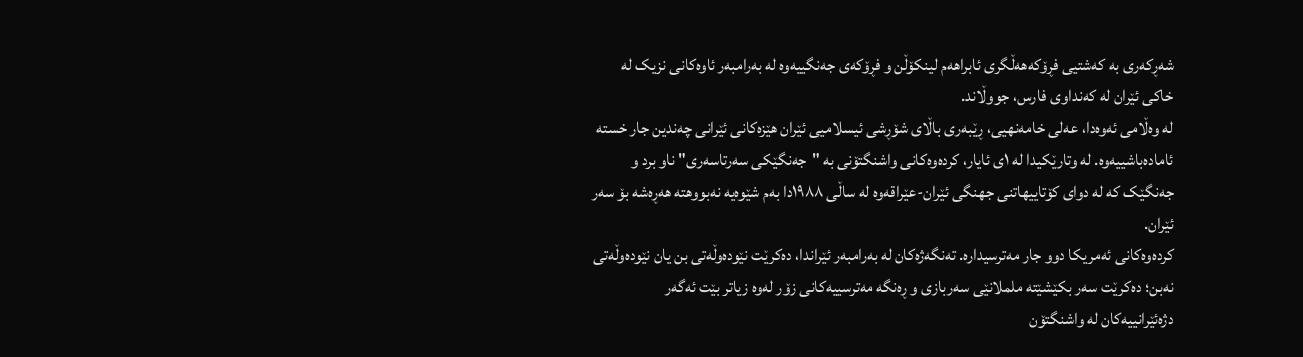شەڕکەری بە کەشتیی فڕۆکەهەڵگری ئابراهەم لینکۆڵن و فڕۆکەی جەنگییەوە لە بەرامبەر ئاوەکانی نزیک لە خاکی ئێران لە کەنداوی فارس، جووڵاند.
لە وەڵامی ئەوەدا، عەلی خامەنهیی، ڕێبەری باڵای شۆڕشی ئیسلامیی ئێران هێزەکانی ئێرانی چەندین جار خستە ئامادەباشییەوە. لە وتارێکیدا لە ١ی ئایار، کردەوەکانی واشنگتۆنی بە "جەنگێکی سەرتاسەری" ناو برد و جەنگێک کە لە دوای کۆتاییهاتنی جهنگی ئێران-عێراقەوە لە ساڵی ١٩٨٨دا بەم شێوەیە نەبووهتە هەڕەشە بۆ سەر ئێران.
کردەوەکانی ئەمریکا دوو جار مەترسیدارە. تەنگەژەکان لە بەرامبەر ئێراندا، دەکرێت نێودەوڵەتی بن یان نێودەوڵەتی نەبن؛ دەکرێت سەر بکێشێتە ململانێی سەربازی و ڕەنگە مەترسییەکانی زۆر لەوە زیاتر بێت ئەگەر دژەئێرانییەکان لە واشنگتۆن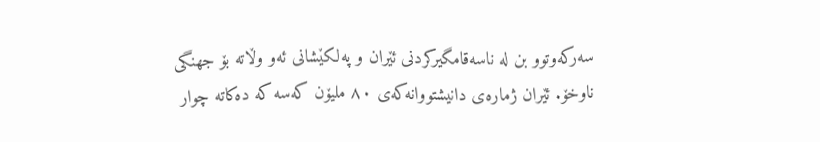سەرکەوتوو بن لە ناسەقامگیرکردنی ئێران و پەلکێشانی ئەو وڵاتە بۆ جهنگی ناوخۆ. ئێران ژمارەی دانیشتووانەکەی ٨٠ ملیۆن کەسە کە دەکاتە چوار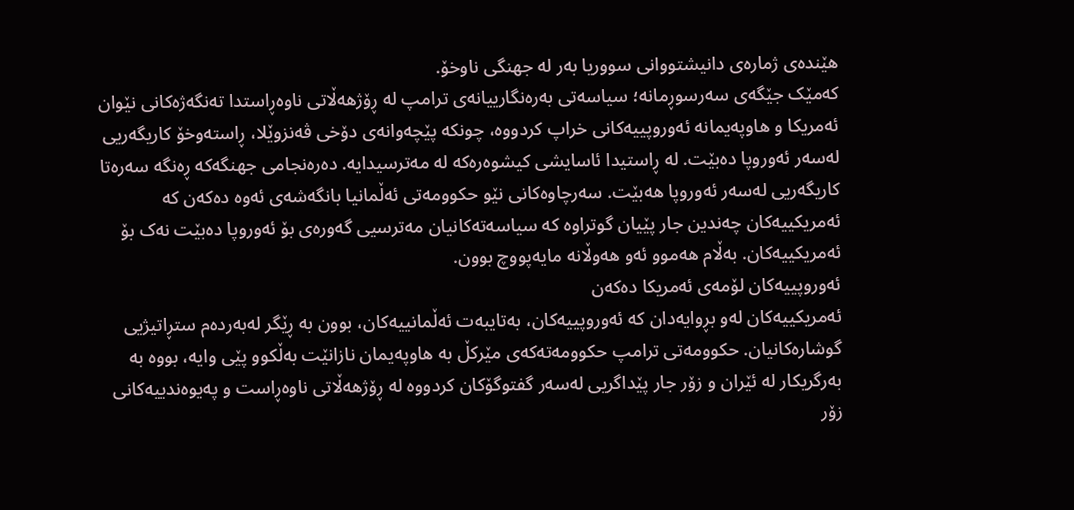هێندەی ژمارەی دانیشتووانی سووریا بەر لە جهنگی ناوخۆ.
کەمێک جێگەی سەرسوڕمانە؛ سیاسەتی بەرەنگارییانەی ترامپ لە ڕۆژهەڵاتی ناوەڕاستدا تەنگەژەکانی نێوان ئەمریکا و هاوپەیمانە ئەوروپییەکانی خراپ کردووە، چونکە پێچەوانەی دۆخی ڤەنزوێلا، ڕاستەوخۆ کاریگەریی لەسەر ئەوروپا دەبێت. لە ڕاستیدا ئاسایشی کیشوەرەکە لە مەترسیدایە. دەرەنجامی جهنگەکە ڕەنگە سەرەتا کاریگەریی لەسەر ئەوروپا هەبێت. سەرچاوەکانی نێو حکوومەتی ئەڵمانیا بانگەشەی ئەوە دەکەن کە ئەمریکییەکان چەندین جار پێیان گوتراوە کە سیاسەتەکانیان مەترسیی گەورەی بۆ ئەوروپا دەبێت نەک بۆ ئەمریکییەکان. بەڵام هەموو ئەو هەوڵانە مایەپووچ بوون.
ئەوروپییەکان لۆمەی ئەمریکا دەکەن
ئەمریکییەکان لەو بڕوایەدان کە ئەوروپییەکان، بەتایبەت ئەڵمانییەکان، بوون بە ڕێگر لەبەردەم ستڕاتیژیی گوشارەکانیان. حکوومەتی ترامپ حکوومەتەکەی مێرکڵ بە هاوپەیمان نازانێت بەڵکوو پێی وایه، بووە بە بەرگریکار لە ئێران و زۆر جار پێداگریی لەسەر گفتوگۆکان کردووە لە ڕۆژهەڵاتی ناوەڕاست و پەیوەندییەکانی زۆر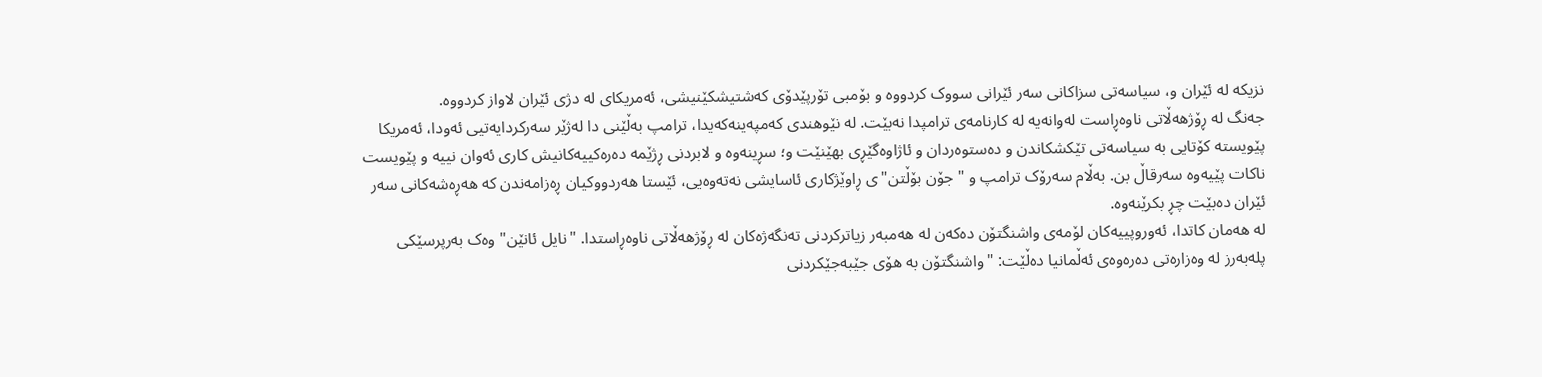نزیکە لە ئێران و، سیاسەتی سزاکانی سەر ئێرانی سووک کردووە و بۆمبی تۆرپێدۆی کەشتیشکێنیشی، ئەمریکای لە دژی ئێران لاواز کردووە.
جەنگ لە ڕۆژهەڵاتی ناوەڕاست لەوانەیە لە کارنامەی ترامپدا نەبێت. لە نێوهندی کەمپەینەکەیدا، ترامپ بەڵێنی دا لەژێر سەرکردایەتیی ئەودا، ئەمریکا پێویستە کۆتایی بە سیاسەتی تێکشکاندن و دەستوەردان و ئاژاوەگێڕی بهێنێت و؛ سڕینەوە و لابردنی ڕژێمە دەرەکییەکانیش کاری ئەوان نییە و پێویست ناکات پێیەوە سەرقاڵ بن. بەڵام سەرۆک ترامپ و "جۆن بۆڵتن"ی ڕاوێژکاری ئاسایشی نەتەوەیی، ئێستا هەردووکیان ڕەزامەندن کە هەڕەشەکانی سەر ئێران دەبێت چڕ بکرێنەوە.
لە هەمان کاتدا، ئەوروپییەکان لۆمەی واشنگتۆن دەکەن لە هەمبەر زیاترکردنی تەنگەژەکان لە ڕۆژهەڵاتی ناوەڕاستدا. "نایل ئانێن" وەک بەرپرسێکی پلەبەرز لە وەزارەتی دەرەوەی ئەڵمانیا دەڵێت: "واشنگتۆن بە هۆی جێبەجێکردنی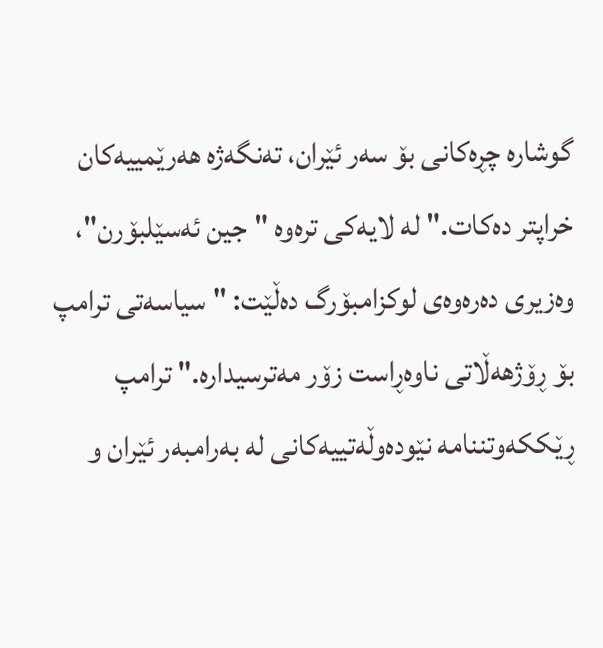گوشارە چڕەکانی بۆ سەر ئێران، تەنگەژە هەرێمییەکان خراپتر دەکات." لە لایەکی ترەوە "جین ئەسێلبۆرن"، وەزیری دەرەوەی لوكزامبۆرگ دەڵێت: "سیاسەتی ترامپ بۆ ڕۆژهەڵاتی ناوەڕاست زۆر مەترسیدارە." ترامپ ڕێککەوتننامە نێودەوڵەتییەکانی لە بەرامبەر ئێران و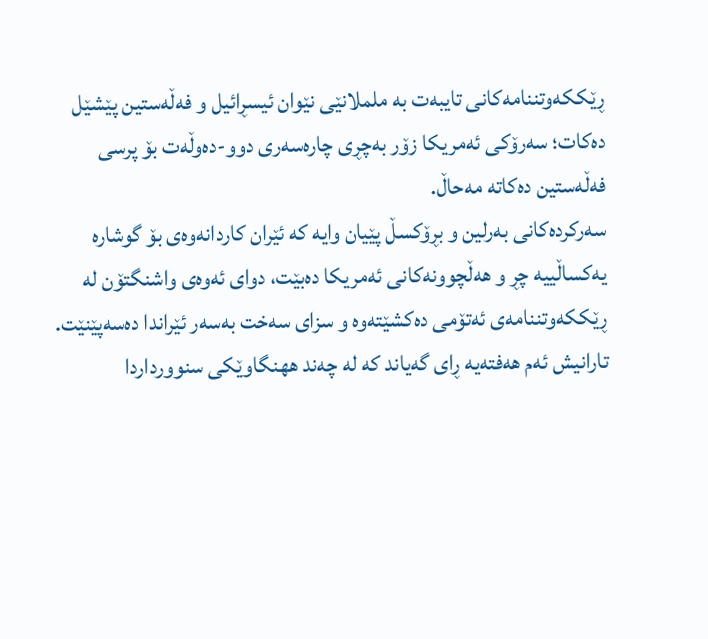ڕێککەوتننامەکانی تایبەت بە ململانێی نێوان ئیسڕائیل و فەڵەستین پێشێل دەکات؛ سەرۆکی ئەمریکا زۆر بەچڕی چارەسەری دوو-دەوڵەت بۆ پرسی فەڵەستین دەکاتە مەحاڵ.
سەرکردەکانی بەرلین و بڕۆکسڵ پێیان وایە کە ئێران کاردانەوەی بۆ گوشارە یەکساڵییە چڕ و هەڵچوونەکانی ئەمریکا دەبێت، دوای ئەوەی واشنگتۆن لە ڕێککەوتننامەی ئەتۆمی دەکشێتەوە و سزای سەخت بەسەر ئێراندا دەسەپێنێت. تارانیش ئەم هەفتەیە ڕای گەیاند کە لە چەند ههنگاوێکی سنوورداردا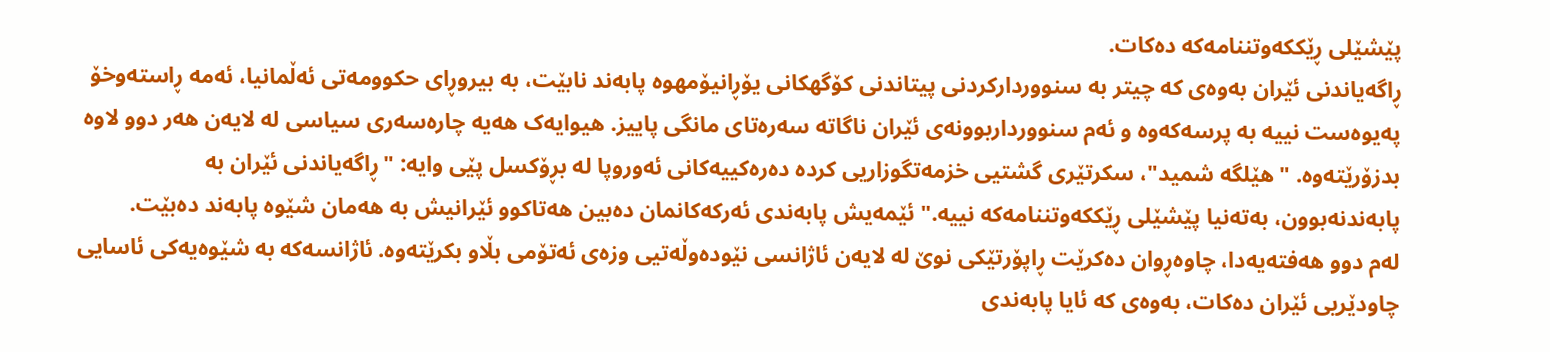پێشێلی ڕێککەوتننامەکە دەکات.
ڕاگەیاندنی ئێران بەوەی کە چیتر بە سنووردارکردنی پیتاندنی کۆگهكانی یۆڕانیۆمهوه پابەند نابێت، بە بیروڕای حکوومەتی ئەڵمانیا، ئەمە ڕاستەوخۆ پەیوەست نییە بە پرسەکەوە و ئەم سنوورداربوونەی ئێران ناگاتە سەرەتای مانگی پاییز. هیوایەک هەیە چارەسەری سیاسی لە لایەن هەر دوو لاوە بدزۆرێتەوە. "هێلگە شمید"، سکرتێری گشتیی خزمەتگوزاریی کردە دەرەکییەکانی ئەوروپا لە بڕۆکسل پێی وایە: "ڕاگەیاندنی ئێران بە پابەندنەبوون، بەتەنیا پێشێلی ڕێککەوتننامەکە نییە." ئێمەیش پابەندی ئەرکەکانمان دەبین هەتاکوو ئێرانیش بە هەمان شێوە پابەند دەبێت.
لەم دوو هەفتەیەدا، چاوەڕوان دەکرێت ڕاپۆرتێکی نوێ لە لایەن ئاژانسی نێودەوڵەتیی وزەی ئەتۆمی بڵاو بکرێتەوە. ئاژانسەکە بە شێوەیەکی ئاسایی چاودێریی ئێران دەکات، بەوەی کە ئایا پابەندی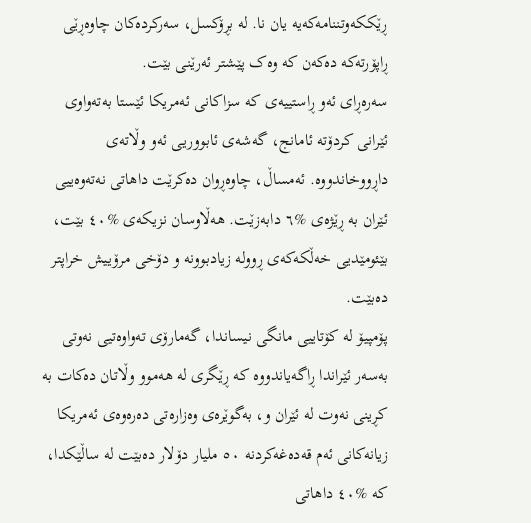ڕێککەوتننامەکەیە یان نا. لە بڕۆکسل، سەرکردەکان چاوەڕێی ڕاپۆرتەکە دەکەن کە وەک پێشتر ئەرێنی بێت.
سەرەڕای ئەو ڕاستییەی کە سزاکانی ئەمریکا ئێستا بەتەواوی ئێرانی کردۆتە ئامانج، گەشەی ئابووریی ئەو وڵاتەی داڕووخاندووە. ئەمساڵ، چاوەڕوان دەکرێت داهاتی نەتەوەییی ئێران بە ڕێژەی %٦ دابەزێت. هەڵاوسان نزیکەی %٤٠ بێت، بێئومێدیی خەڵکەکەی ڕوولە زیادبوونە و دۆخی مرۆییش خراپتر دەبێت.
پۆمپیۆ لە کۆتاییی مانگی نیساندا، گەمارۆی تەواوەتیی نەوتی بەسەر ئێراندا ڕاگەیاندووە کە ڕێگری لە هەموو وڵاتان دەکات بە کڕینی نەوت لە ئێران و، بەگوێرەی وەزارەتی دەرەوەی ئەمریکا زیانەکانی ئەم قەدەغەکردنە ٥٠ ملیار دۆلار دەبێت لە ساڵێکدا، کە %٤٠ داهاتی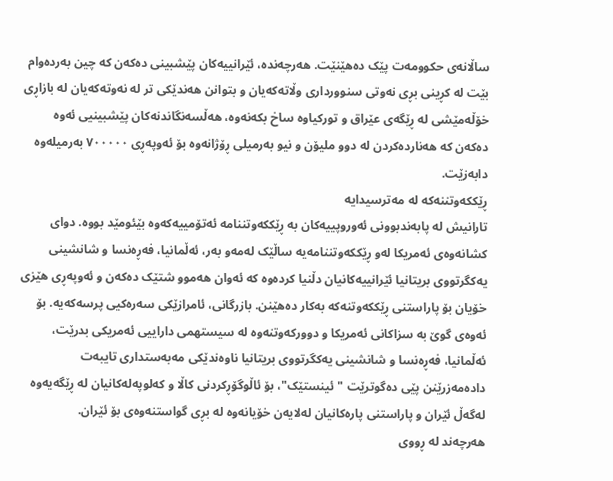ساڵانەی حکوومەت پێک دەهێنێت. هەرچەندە، ئێرانییەکان پێشبینی دەکەن کە چین بەردەوام بێت لە کڕینی بڕی نەوتی سنوورداری وڵاتەکەیان و بتوانن هەندێکی تر لە نەوتەکەیان لە بازاڕی خۆڵەمێشی لە ڕێگەی عێراق و تورکیاوە ساخ بکەنەوە، هەڵسەنگاندنەکان پێشبینیی ئەوە دەکەن کە هەناردەکردن لە دوو ملیۆن و نیو بەرمیلی ڕۆژانەوە بۆ ئەوپەڕی ٧٠٠٠٠٠ بەرمیلەوە دابەزێت.
ڕێککەوتننەکە لە مەترسیدایە
تارانیش لە پابەندبوونی ئەوروپییەکان بە ڕێککەوتننامە ئەتۆمییەکەوە بێئومێد بووە. دوای کشانەوەی ئەمریکا لەو ڕێککەوتننامەیە ساڵێک لەمەو بەر، ئەڵمانیا، فەڕەنسا و شانشینی یەکگرتووی بریتانیا ئێرانییەکانیان دڵنیا کردەوە کە ئەوان هەموو شتێک دەکەن و ئەوپەڕی هێزی خۆیان بۆ پاراستنی ڕێککەوتنەکە بەکار دەهێنن. بازرگانی، ئامرازێکی سەرەکیی پرسەکەیە. بۆ ئەوەی گوێ بە سزاکانی ئەمریکا و دوورکەوتنەوە لە سیستهمی داراییی ئەمریکی بدرێت، ئەڵمانیا، فەڕەنسا و شانشینی یەکگرتووی بریتانیا ناوەندێکی مەبەستداری تایبەت دادەمەزرێنن پێی دەگوترێت "ئینستێک"، بۆ ئاڵوگۆڕکردنی کاڵا و کەلوپەلەکانیان لە ڕێگەیەوە لەگەڵ ئێران و پاراستنی پارەکانیان لەلایەن خۆیانەوە لە بڕی گواستنەوەی بۆ ئێران.
هەرچەند لە ڕووی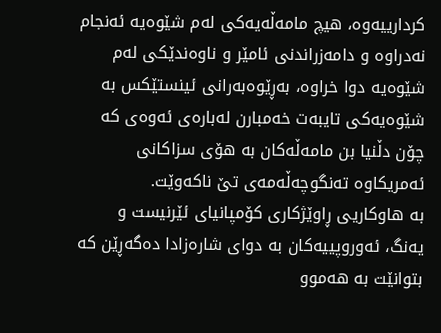کردارییەوە، هیچ مامەڵەیەکی لەم شێوەیە ئەنجام نەدراوە و دامەزراندنی ئامێر و ناوەندێکی لەم شێوەیە دوا خراوە، بەڕێوەبەرانی ئینستێکس بە شێوەیەکی تایبەت خەمبارن لەبارەی ئەوەی کە چۆن دڵنیا بن مامەڵەکان بە هۆی سزاکانی ئەمریکاوە تەنگوچەڵەمەی تێ ناکەوێت.
بە هاوکاریی ڕاوێژکاری کۆمپانیای ئێرنیست و یەنگ، ئەوروپییەکان بە دوای شارەزادا دەگەڕێن کە بتوانێت بە هەموو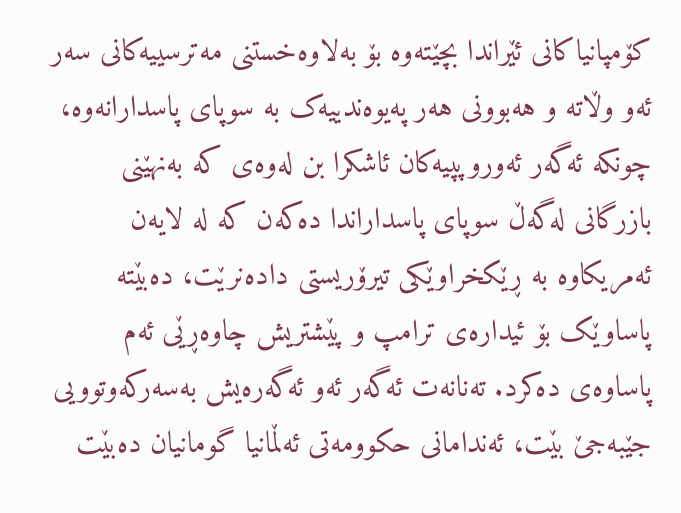کۆمپانیاکانی ئێراندا بچێتەوە بۆ بەلاوەخستنی مەترسییەکانی سەر ئەو وڵاتە و هەبوونی هەر پەیوەندییەک بە سوپای پاسدارانەوە، چونکە ئەگەر ئەوروپپیەکان ئاشکرا بن لەوەی کە بەنهێنی بازرگانی لەگەڵ سوپای پاسداراندا دەکەن کە لە لایەن ئەمریکاوە بە ڕێکخراوێکی تیرۆریستی دادەنرێت، دەبێتە پاساوێک بۆ ئیدارەی ترامپ و پێشتریش چاوەڕێی ئەم پاساوەی دەکرد. تەنانەت ئەگەر ئەو ئەگەرەیش بەسەرکەوتوویی جێبەجێ بێت، ئەندامانی حکوومەتی ئەڵمانیا گومانیان دەبێت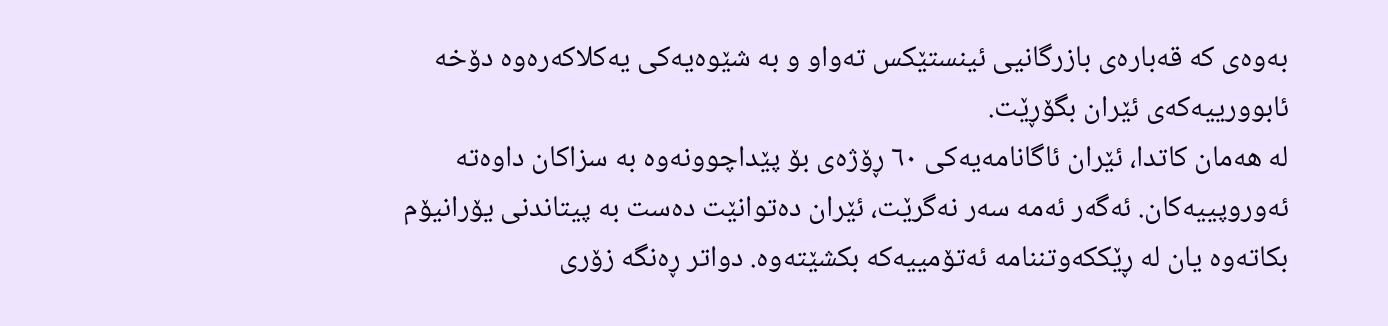بەوەی کە قەبارەی بازرگانیی ئینستێکس تەواو و بە شێوەیەکی یەکلاکەرەوە دۆخە ئابوورییەکەی ئێران بگۆڕێت.
لە هەمان کاتدا، ئێران ئاگانامەیەکی ٦٠ ڕۆژەی بۆ پێداچوونەوە بە سزاکان داوەتە ئەوروپییەکان. ئەگەر ئەمە سەر نەگرێت، ئێران دەتوانێت دەست بە پیتاندنی یۆرانیۆم بکاتەوە یان لە ڕێککەوتننامە ئەتۆمییەکە بکشێتەوە. دواتر ڕەنگە زۆری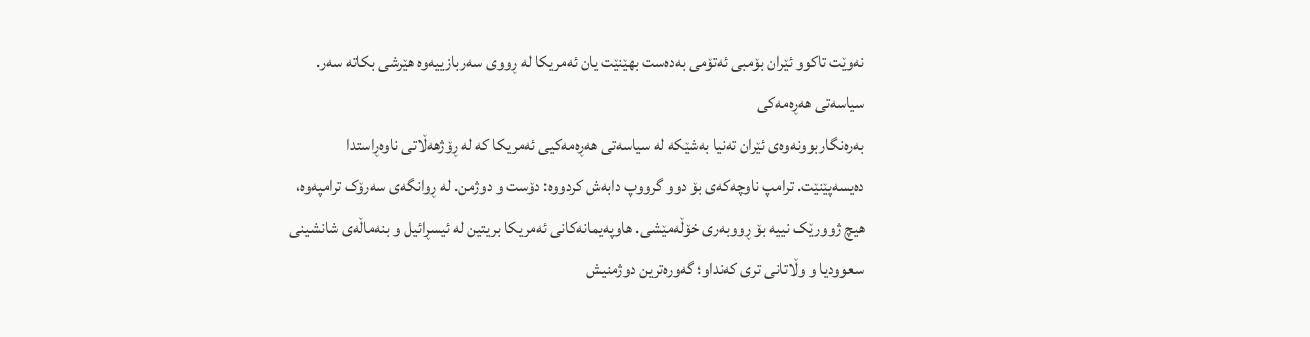نەوێت تاکوو ئێران بۆمبی ئەتۆمی بەدەست بهێنێت یان ئەمریکا لە ڕووی سەربازییەوە هێرشی بکاتە سەر.
سیاسەتی هەڕەمەکی
بەرەنگاربوونەوەی ئێران تەنیا بەشێکە لە سیاسەتی هەڕەمەکیی ئەمریکا کە لە ڕۆژهەڵاتی ناوەڕاستدا دەیسەپێنێت. ترامپ ناوچەکەی بۆ دوو گرووپ دابەش کردووە: دۆست و دوژمن. لە ڕوانگەی سەرۆک ترامپەوە، هیچ ژوورێک نییە بۆ ڕووبەری خۆڵەمێشی. هاوپەیمانەکانی ئەمریکا بریتین لە ئیسڕائیل و بنەماڵەی شانشینی سعوودیا و وڵاتانی تری کەنداو؛ گەورەترین دوژمنیش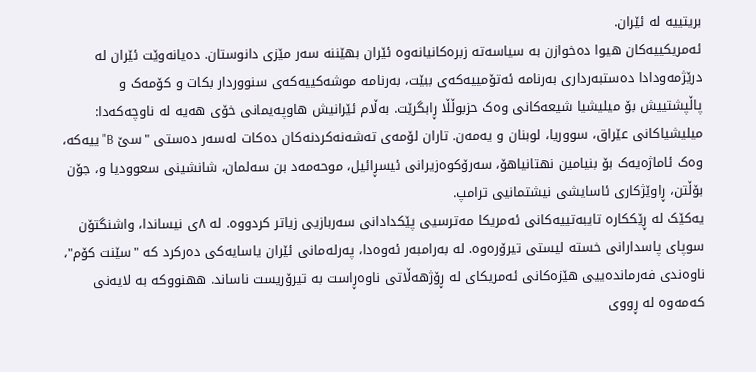بریتییە لە ئێران.
ئەمریکییەکان هیوا دەخوازن بە سیاسەتە زبرەکانیانەوە ئێران بهێننە سەر مێزی دانوستان. دەیانەوێت ئێران لە درێژمەودادا دەستبەرداری بەرنامە ئەتۆمییەکەی ببێت، بەرنامە موشەکییەکەی سنووردار بکات و کۆمەک و پاڵپشتییش بۆ میلیشیا شیعەکانی وەک حزبوڵڵا ڕابگرێت. بەڵام ئێرانیش هاوپەیمانی خۆی هەیە لە ناوچەکەدا: میلیشیاکانی عێراق، سووریا، لوبنان و یەمەن. تاران لۆمەی تەشەنەکردنەکان دەکات لەسەر دەستی "سێ B"ییەکە، وەک ئاماژەیەک بۆ بنیامین نهتانیاهۆ، سەرۆکوەزیرانی ئیسڕائیل، موحەمەد بن سەلمان، شانشینی سعوودیا و، جۆن بۆڵتن، ڕاوێژکاری ئاسایشی نیشتمانیی ترامپ.
یەکێک لە ڕێککارە تایبەتییەکانی ئەمریکا مەترسیی پێکدادانی سەربازیی زیاتر کردووە. لە ٨ی نیساندا، واشنگتۆن سوپای پاسدارانی خستە لیستی تیرۆرەوە. لە بەرامبەر ئەوەدا، پەرلەمانی ئێران یاسایەکی دەرکرد کە "سێنت کۆم"، ناوەندی فەرماندەییی هێزەکانی ئەمریکای لە ڕۆژهەڵاتی ناوەڕاست بە تیرۆریست ناساند. ههنووکە بە لایەنی کەمەوە لە ڕووی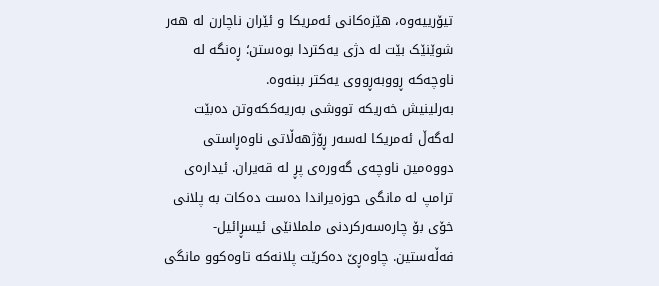تیۆرییەوە، هێزەکانی ئەمریکا و ئێران ناچارن لە هەر شوێنێک بێت لە دژی یەکتردا بوەستن؛ ڕەنگە لە ناوچەکە ڕووبەڕووی یەکتر ببنەوە.
بەرلینیش خەریکە تووشی بەریەککەوتن دەبێت لەگەڵ ئەمریکا لەسەر ڕۆژهەڵاتی ناوەڕاستی دووەمین ناوچەی گەورەی پڕ لە قەیران. ئیدارەی ترامپ لە مانگی حوزەیراندا دەست دەکات بە پلانی خۆی بۆ چارەسەرکردنی ململانێی ئیسڕائیل-فەڵەستین. چاوەڕێ دەکرێت پلانەکە تاوەکوو مانگی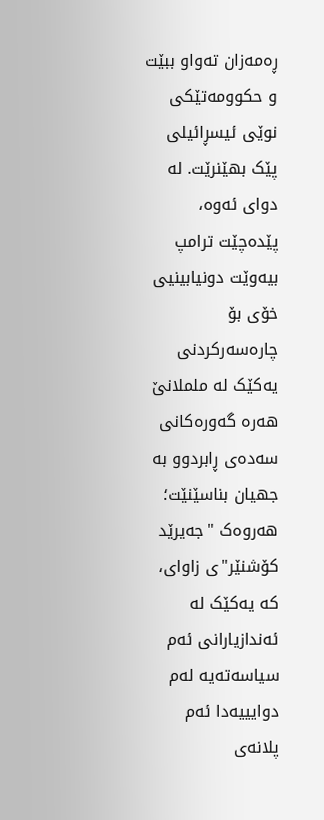ڕەمەزان تەواو ببێت و حکوومەتێکی نوێی ئیسڕائیلی پێک بهێنرێت. لە دوای ئەوە، پێدەچێت ترامپ بیەوێت دونیابینیی خۆی بۆ چارەسەرکردنی یەکێک لە ململانێ هەرە گەورەکانی سەدەی ڕابردوو بە جهیان بناسێنێت؛ هەروەک "جەیرێد کۆشنێر"ی زاوای، کە یەکێک لە ئەندازیارانی ئەم سیاسەتەیە لەم دوایییەدا ئەم پلانەی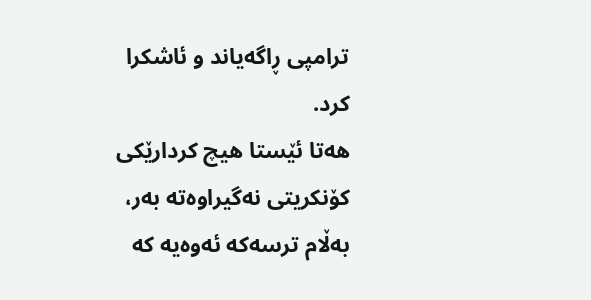ترامپی ڕاگەیاند و ئاشکرا کرد.
هەتا ئێستا هیچ کردارێکی کۆنکریتی نەگیراوەتە بەر، بەڵام ترسەکە ئەوەیە کە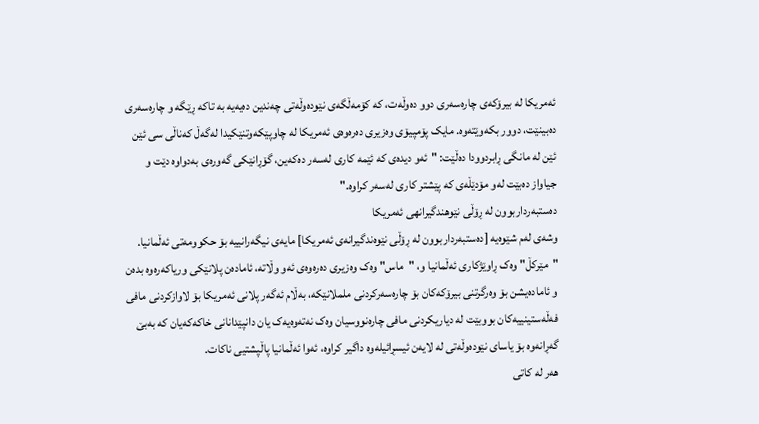ئەمریکا لە بیرۆکەی چارەسەری دوو دەوڵەت، کە کۆمەڵگەی نێودەوڵەتی چەندین دەیەیە بە تاکە ڕێگه و چارەسەری دەبینێت، دوور بکەوێتەوە. مایک پۆمپیۆی وەزیری دەرەوەی ئەمریکا لە چاوپێکەوتنێکیدا لەگەڵ کەناڵی سی ئێن ئێن لە مانگی ڕابردوودا دەڵێت: "ئەو دیدەی کە ئێمە کاری لەسەر دەکەین، گۆڕانێکی گەورەی بەدواوە دێت و جیاواز دەبێت لەو مۆدێڵەی کە پێشتر کاری لەسەر کراوە."
دەستبەرداربوون لە ڕۆڵی نێوهندگیرانهی ئەمریکا
وشەی لەم شێوەیە [دەستبەرداربوون لە ڕۆڵی نێوەندگیرانەی ئەمریکا] مایەی نیگەرانییە بۆ حکوومەتی ئەڵمانیا. "مێرکڵ" وەک ڕاوێژکاری ئەڵمانیا و، "ماس" وەک وەزیری دەرەوەی ئەو وڵاتە، ئامادەن پلانێکی وریاکەرەوە بدەن و ئامادەیشن بۆ وەرگرتنی بیرۆکەکان بۆ چارەسەرکردنی ململانێکە، بەڵام ئەگەر پلانی ئەمریکا بۆ لاوازکردنی مافی فەڵەستینییەکان بووبێت لە دیاریکردنی مافی چارەنووسیان وەک نەتەوەیەک یان دانپێدانانی خاکەکەیان کە بەبێ گەڕانەوە بۆ یاسای نێودەوڵەتی لە لایەن ئیسڕائیلەوە داگیر کراوە، ئەوا ئەڵمانیا پاڵپشتیی ناکات.
هەر لە کاتی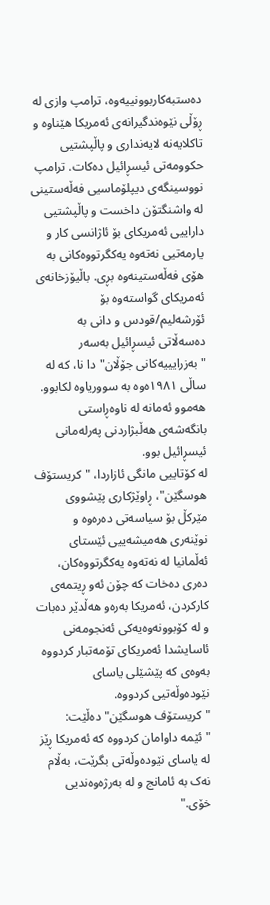دەستبەکاربوونییەوە، ترامپ وازی لە ڕۆڵی نێوەندگیرانەی ئەمریکا هێناوە و تاکلایەنە لایەنداری و پاڵپشتیی حکوومەتی ئیسڕائیل دەکات. ترامپ نووسینگەی دیپلۆماسیی فەڵەستینی لە واشنگتۆن داخست و پاڵپشتیی داراییی ئەمریکای بۆ ئاژانسی کار و یارمەتیی نەتەوە یەکگرتووەکانی بە هۆی فەڵەستینەوە بڕی. باڵیۆزخانەی ئەمریکای گواستەوە بۆ ئۆرشەلیم/قودس و دانی بە دەسەڵاتی ئیسڕائیل بەسەر "بەزرایییەکانی جۆڵان"دا نا، کە لە ساڵی ١٩٨١ەوە بە سووریاوە لکابوو. هەموو ئەمانە لە ناوەڕاستی بانگەشەی هەڵبژاردنی پەرلەمانی ئیسڕائیل بوو.
لە کۆتاییی مانگی ئازاردا، "کریستۆف هوسگێن"، ڕاوێژکاری پێشووی مێرکڵ بۆ سیاسەتی دەرەوە و نوێنەری هەمیشەییی ئێستای ئەڵمانیا لە نەتەوە یەکگرتووەکان، دەری دەخات کە چۆن ئەو ڕیتمەی کارکردن، ئەمریکا بەرەو هەڵدێر دەبات و لە کۆبوونەوەیەکی ئەنجومەنی ئاسایشدا ئەمریکای تۆمەتبار کردووە بەوەی کە پێشێلی یاسای نێودەوڵەتیی کردووە.
"کریستۆف هوسگێن" دەڵێت: "ئێمە داوامان کردووە کە ئەمریکا ڕێز لە یاسای نێودەوڵەتی بگرێت، بەڵام نەک بە ئامانج و لە بەرژەوەندیی خۆی."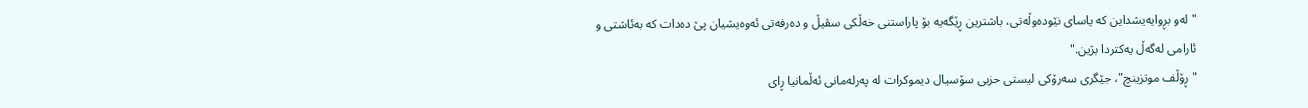"لەو بڕوایەیشداین کە یاسای نێودەوڵەتی، باشترین ڕێگەیە بۆ پاراستنی خەڵکی سڤیڵ و دەرفەتی ئەوەیشیان پێ دەدات کە بەئاشتی و ئارامی لەگەڵ یەکتردا بژین."
"ڕۆڵف موتزینچ"، جێگری سەرۆکی لیستی حزبی سۆسیال دیموکرات لە پەرلەمانی ئەڵمانیا ڕای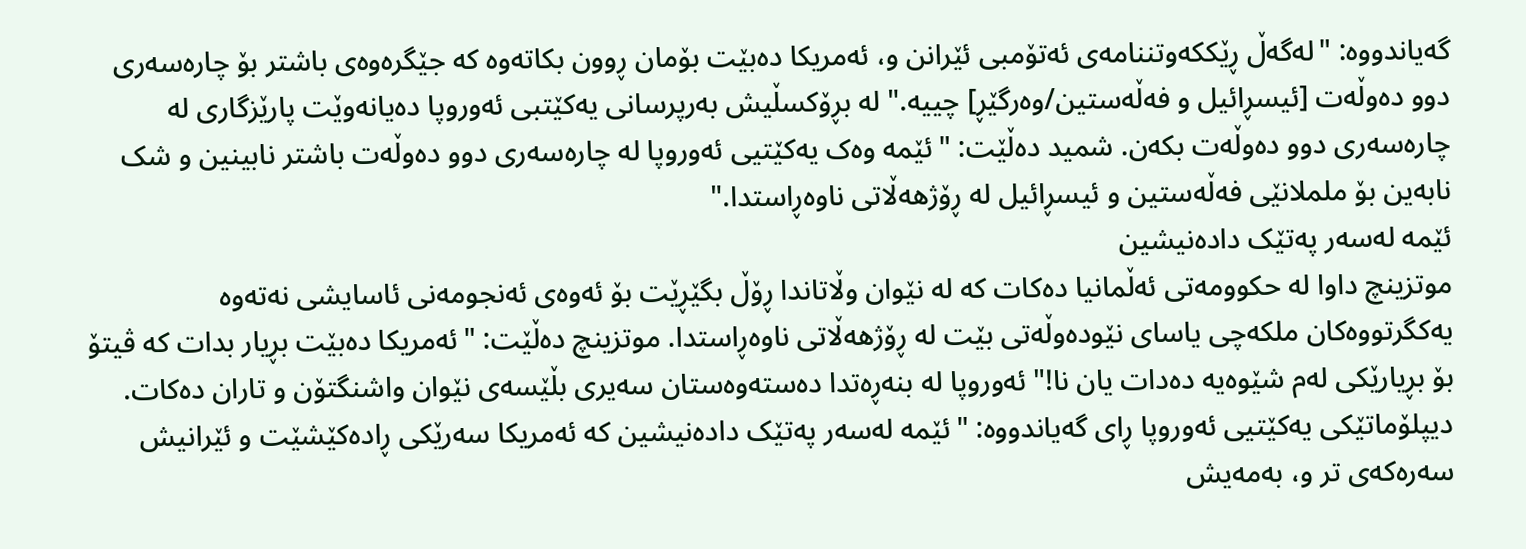گەیاندووە: "لەگەڵ ڕێککەوتننامەی ئەتۆمبی ئێرانن و، ئەمریکا دەبێت بۆمان ڕوون بکاتەوە کە جێگرەوەی باشتر بۆ چارەسەری دوو دەوڵەت [ئیسڕائیل و فەڵەستین/وەرگێڕ] چییە." لە بڕۆکسڵیش بەرپرسانی یەکێتبی ئەوروپا دەیانەوێت پارێزگاری لە چارەسەری دوو دەوڵەت بکەن. شمید دەڵێت: "ئێمە وەک یەکێتیی ئەوروپا لە چارەسەری دوو دەوڵەت باشتر نابینین و شک نابەین بۆ ململانێی فەڵەستین و ئیسڕائیل لە ڕۆژهەڵاتی ناوەڕاستدا."
ئێمە لەسەر پەتێک دادەنیشین
موتزینچ داوا لە حکوومەتی ئەڵمانیا دەکات کە لە نێوان وڵاتاندا ڕۆڵ بگێڕێت بۆ ئەوەی ئەنجومەنی ئاسایشی نەتەوە یەکگرتووەکان ملكەچی یاسای نێودەوڵەتی بێت لە ڕۆژهەڵاتی ناوەڕاستدا. موتزینچ دەڵێت: "ئەمریکا دەبێت بڕیار بدات کە ڤیتۆ بۆ بڕیارێکی لەم شێوەیە دەدات یان نا!" ئەوروپا لە بنەڕەتدا دەستەوەستان سەیری بڵێسەی نێوان واشنگتۆن و تاران دەکات. دیپلۆماتێکی یەکێتیی ئەوروپا ڕای گەیاندووە: "ئێمە لەسەر پەتێک دادەنیشین كه ئەمریکا سەرێکی ڕادەکێشێت و ئێرانیش سەرەکەی تر و، بەمەیش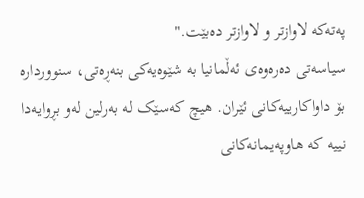پەتەکە لاوازتر و لاوازتر دەبێت."
سیاسەتی دەرەوەی ئەڵمانیا بە شێوەیەکی بنەڕەتی، سنووردارە بۆ داواکارییەکانی ئێران. هیچ کەسێک لە بەرلین لەو بڕوایەدا نییە کە هاوپەیمانەکانی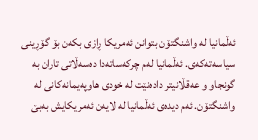ئەڵمانیا لە واشنگتۆن بتوانن ئەمریکا ڕازی بکەن بۆ گۆڕینی سیاسەتەکەی. ئەڵمانیا لەم چرکەساتەدا دەسەڵاتی تاران بە گونجاو و عەقڵانیتر دادەنێت لە خودی هاوپەیمانەکانی لە واشنگتۆن. ئەم دیدەی ئەڵمانیا لە لایەن ئەمریکایش بەبێ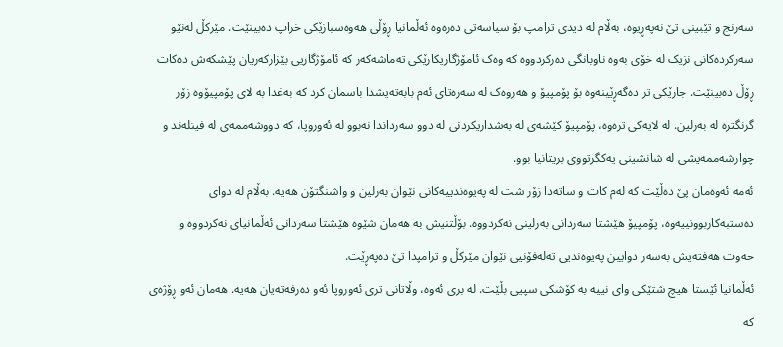سەرنج و تێبینی تێ نەپەڕیوە، بەڵام لە دیدی ترامپ بۆ سیاسەتی دەرەوە ئەڵمانیا ڕۆڵی هەوەسبازێکی خراپ دەبینێت. مێرکڵ لەنێو سەرکردەکانی نزیک لە خۆی بەوە ناوبانگی دەرکردووە کە وەک ئامۆژگاریکارێکی تەماشەکەر کە ئامۆژگاریی بێزارکەریان پێشکەش دەکات ڕۆڵ دەبینێت. جارێکی تر دەگەڕێینەوە بۆ پۆمپیۆ و هەروەک لە سەرەتای ئەم بابەتەیشدا باسمان کرد کە بەغدا بە لای پۆمپیۆوە زۆر گرنگترە لە بەرلین. لە لایەکی ترەوە، پۆمپیۆ کێشەی لە بەشداریکردنی لە دوو سەرداندا نەبوو لە ئەوروپا، کە دووشەممەی لە فینلەند و چوارشەممەیشی لە شانشینی یەکگرتووی بریتانیا بوو.
ئەمە ئەوەمان پێ دەڵێت کە لەم کات و ساتەدا زۆر شت لە پەیوەندییەکانی نێوان بەرلین و واشنگتۆن هەیە. بەڵام لە دوای دەستبەکاربوونییەوە، پۆمپیۆ هێشتا سەردانی بەرلینی نەکردووە. بۆڵتنیش بە هەمان شێوە هێشتا سەردانی ئەڵمانیای نەکردووە و حەوت هەفتەیش بەسەر دوایین پەیوەندیی تەلەفۆنیی نێوان مێرکڵ و ترامپدا تێ دەپەڕێت.
ئەڵمانیا ئێستا هیچ شتێکی وای نییە بە کۆشکی سپیی بڵێت. لە بری ئەوە، وڵاتانی تری ئەوروپا ئەو دەرفەتەیان هەیە. هەمان ئەو ڕۆژەی کە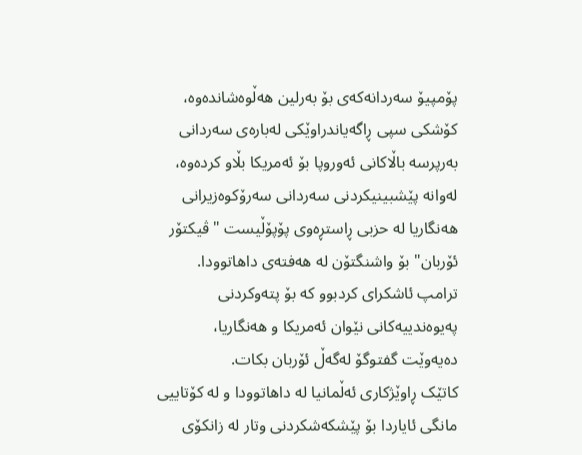پۆمپیۆ سەردانەکەی بۆ بەرلین هەڵوەشاندەوە، کۆشکی سپی ڕاگەیاندراوێکی لەبارەی سەردانی بەرپرسە باڵاکانی ئەوروپا بۆ ئەمریکا بڵاو کردەوە، لەوانە پێشبینیکردنی سەردانی سەرۆکوەزیرانی هەنگاریا لە حزبی ڕاستڕەوی پۆپۆڵیست "ڤیکتۆر ئۆربان" بۆ واشنگتۆن لە هەفتەی داهاتوودا. ترامپ ئاشكرای کردبوو کە بۆ پتەوکردنی پەیوەندییەکانی نێوان ئەمریکا و هەنگاریا، دەیەوێت گفتوگۆ لەگەڵ ئۆربان بکات.
کاتێک ڕاوێژکاری ئەڵمانیا لە داهاتوودا و لە کۆتاییی مانگی ئایاردا بۆ پێشکەشکردنی وتار لە زانکۆی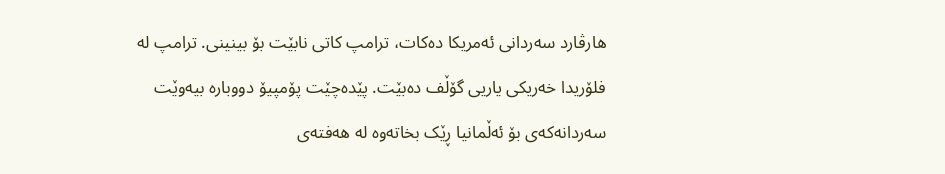هارڤارد سەردانی ئەمریکا دەکات، ترامپ کاتی نابێت بۆ بینینی. ترامپ لە فلۆریدا خەریکی یاریی گۆڵف دەبێت. پێدەچێت پۆمپیۆ دووبارە بیەوێت سەردانەکەی بۆ ئەڵمانیا ڕێک بخاتەوە لە هەفتەی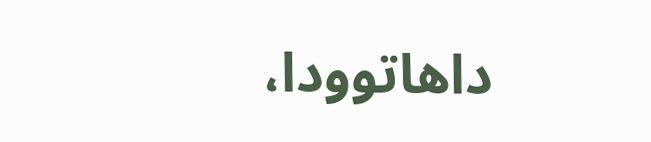داهاتوودا،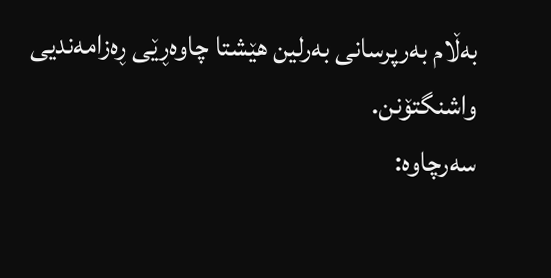بەڵام بەرپرسانی بەرلین هێشتا چاوەڕێی ڕەزامەندیی واشنگتۆنن.
سەرچاوە: